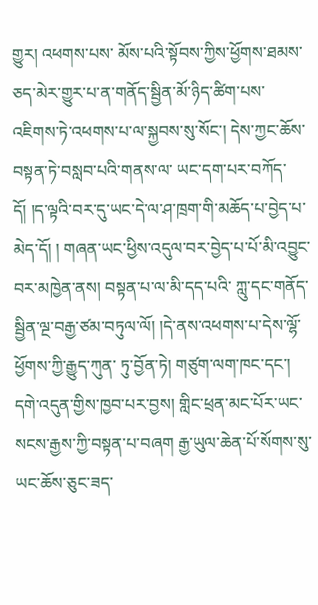གྱུར། འཕགས་པས་ མོས་པའི་སྟོབས་ཀྱིས་ཕྱོགས་ཐམས་ཅད་མེར་གྱུར་པ་ན་གནོད་སྦྱིན་མོ་ཉིད་ཚིག་པས་ འཇིགས་ཏེ་འཕགས་པ་ལ་སྐྱབས་སུ་སོང་། དེས་ཀྱང་ཆོས་བསྟན་ཏེ་བསླབ་པའི་གནས་ལ་ ཡང་དག་པར་བཀོད་དོ། །ད་ལྟའི་བར་དུ་ཡང་དེ་ལ་ཤ་ཁྲག་གི་མཆོད་པ་བྱེད་པ་མེད་དོ། ། གཞན་ཡང་ཕྱིས་འདུལ་བར་བྱེད་པ་པོ་མི་འབྱུང་བར་མཁྱེན་ནས། བསྟན་པ་ལ་མི་དད་པའི་ ཀླུ་དང་གནོད་སྦྱིན་ལྔ་བརྒྱ་ཙམ་བཏུལ་ལོ། །དེ་ནས་འཕགས་པ་དེས་ལྷོ་ཕྱོགས་ཀྱི་རྒྱུད་ཀུན་ ཏུ་བྱོན་ཏེ། གཙུག་ལག་ཁང་དང་། དགེ་འདུན་གྱིས་ཁྱབ་པར་བྱས། གླིང་ཕྲན་མང་པོར་ཡང་ སངས་རྒྱས་ཀྱི་བསྟན་པ་བཞག རྒྱ་ཡུལ་ཆེན་པོ་སོགས་སུ་ཡང་ཆོས་ཅུང་ཟད་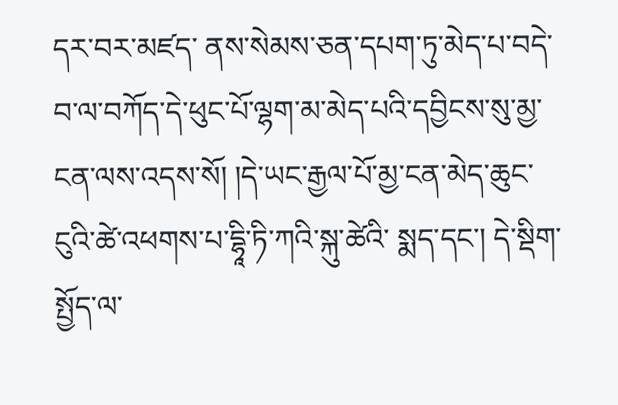དར་བར་མཛད་ ནས་སེམས་ཅན་དཔག་ཏུ་མེད་པ་བདེ་བ་ལ་བཀོད་དེ་ཕུང་པོ་ལྷག་མ་མེད་པའི་དབྱིངས་སུ་མྱ་ ངན་ལས་འདས་སོ། །དེ་ཡང་རྒྱལ་པོ་མྱ་ངན་མེད་ཆུང་ངུའི་ཚེ་འཕགས་པ་དྷཱི་ཏི་ཀའི་སྐུ་ཚེའི་ སྨད་དང་། དེ་སྡིག་སྤྱོད་ལ་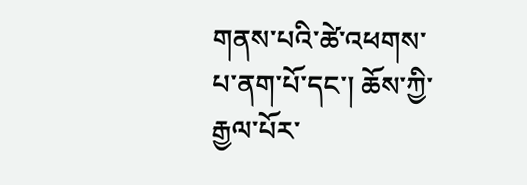གནས་པའི་ཚེ་འཕགས་པ་ནག་པོ་དང་། ཆོས་ཀྱི་རྒྱལ་པོར་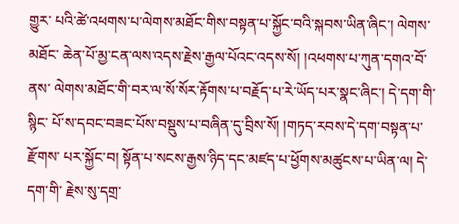གྱུར་ པའི་ཚེ་འཕགས་པ་ལེགས་མཐོང་གིས་བསྟན་པ་སྐྱོང་བའི་སྐབས་ཡིན་ཞིང་། ལེགས་མཐོང་ ཆེན་པོ་མྱ་ངན་ལས་འདས་རྗེས་རྒྱལ་པོའང་འདས་སོ། །འཕགས་པ་ཀུན་དགའ་བོ་ནས་ ལེགས་མཐོང་གི་བར་ལ་སོ་སོར་རྟོགས་པ་བརྗོད་པ་རེ་ཡོད་པར་སྣང་ཞིང་། དེ་དག་གི་སྙིང་ པོ་ས་དབང་བཟང་པོས་བསྡུས་པ་བཞིན་དུ་བྲིས་སོ། །གཏད་རབས་དེ་དག་བསྟན་པ་རྫོགས་ པར་སྐྱོང་བ། སྟོན་པ་སངས་རྒྱས་ཉིད་དང་མཛད་པ་ཕྱོགས་མཚུངས་པ་ཡིན་ལ། དེ་དག་གི་ རྗེས་སུ་དགྲ་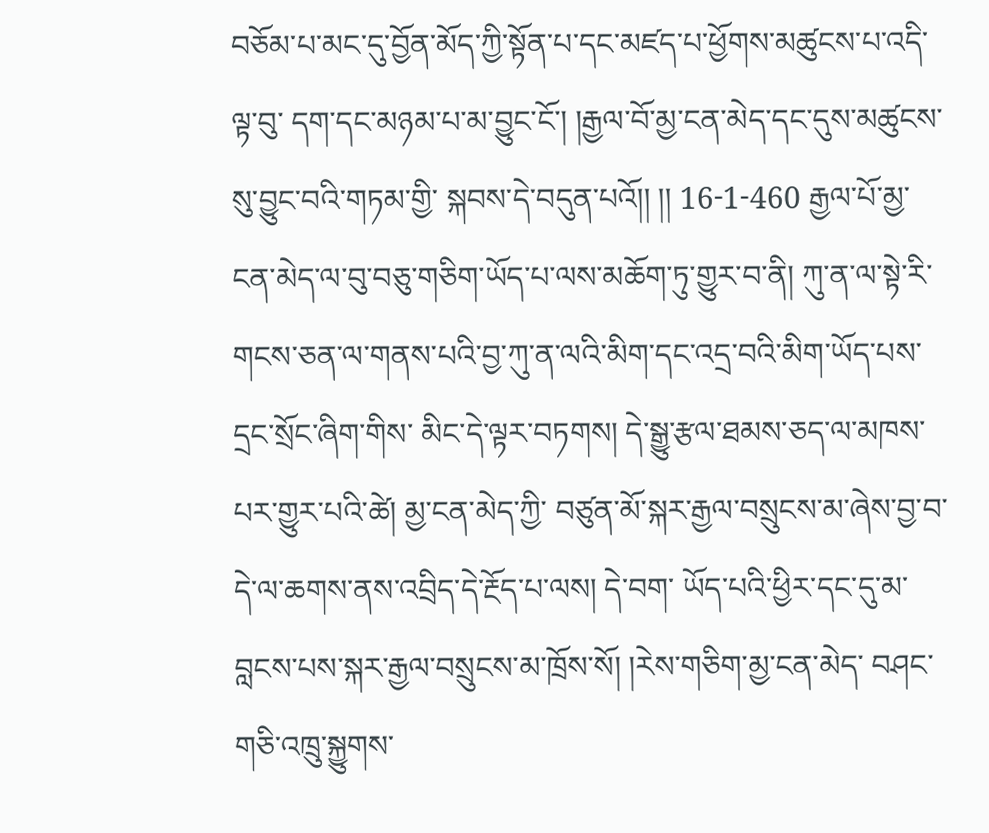བཅོམ་པ་མང་དུ་བྱོན་མོད་ཀྱི་སྟོན་པ་དང་མཛད་པ་ཕྱོགས་མཚུངས་པ་འདི་ལྟ་བུ་ དག་དང་མཉམ་པ་མ་བྱུང་ངོ་། །རྒྱལ་བོ་མྱ་ངན་མེད་དང་དུས་མཚུངས་སུ་བྱུང་བའི་གཏམ་གྱི་ སྐབས་དེ་བདུན་པའོ།། །། 16-1-460 རྒྱལ་པོ་མྱ་ངན་མེད་ལ་བུ་བཅུ་གཅིག་ཡོད་པ་ལས་མཆོག་ཏུ་གྱུར་བ་ནི། ཀུ་ན་ལ་སྟེ་རི་ གངས་ཅན་ལ་གནས་པའི་བྱ་ཀུ་ན་ལའི་མིག་དང་འདྲ་བའི་མིག་ཡོད་པས་དྲང་སྲོང་ཞིག་གིས་ མིང་དེ་ལྟར་བཏགས། དེ་སྒྱུ་རྩལ་ཐམས་ཅད་ལ་མཁས་པར་གྱུར་པའི་ཚེ། མྱ་ངན་མེད་ཀྱི་ བཙུན་མོ་སྐར་རྒྱལ་བསྲུངས་མ་ཞེས་བྱ་བ་དེ་ལ་ཆགས་ནས་འབྲིད་དེ་རྔོད་པ་ལས། དེ་བག་ ཡོད་པའི་ཕྱིར་དང་དུ་མ་བླངས་པས་སྐར་རྒྱལ་བསྲུངས་མ་ཁྲོས་སོ། །རེས་གཅིག་མྱ་ངན་མེད་ བཤང་གཅི་འཁྲུ་སྐྱུགས་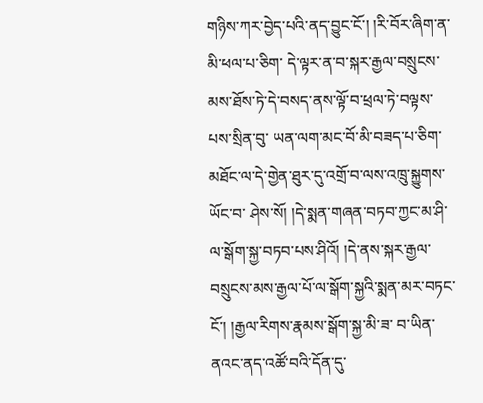གཉིས་ཀར་བྱེད་པའི་ནད་བྱུང་ངོ་། །རི་བོར་ཞིག་ན་མི་ཕལ་པ་ཅིག་ དེ་ལྟར་ན་བ་སྐར་རྒྱལ་བསྲུངས་མས་ཐོས་ཏེ་དེ་བསད་ནས་ལྟོ་བ་ཕྲལ་ཏེ་བལྟས་པས་སྲིན་བུ་ ཡན་ལག་མང་བོ་མི་བཟད་པ་ཅིག་མཐོང་ལ་དེ་གྱེན་ཐུར་དུ་འགྲོ་བ་ལས་འཁྲུ་སྐྱུགས་ཡོང་བ་ ཤེས་སོ། །དེ་སྨན་གཞན་བཏབ་ཀྱང་མ་ཤི་ལ་སྒོག་སྐྱ་བཏབ་པས་ཤིའོ། །དེ་ནས་སྐར་རྒྱལ་ བསྲུངས་མས་རྒྱལ་པོ་ལ་སྒོག་སྐྱའི་སྨན་མར་བཏང་ངོ་། །རྒྱལ་རིགས་རྣམས་སྒོག་སྐྱ་མི་ཟ་ བ་ཡིན་ནའང་ནད་འཚོ་བའི་དོན་དུ་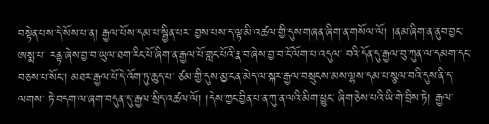བསྟེན་པས་དེ་སོས་པ་ན། རྒྱལ་པོས་དམ་པ་སྦྱིན་པར་ བྱས་པས་ད་ལྟ་མི་འཚལ་གྱི་དུས་གཞན་ཞིག་ན་གསོལ་ལོ། །ནམ་ཞིག་ན་ནུབ་བྱང་ཨསྨ་པ་ རནྟ་ཞེས་བྱ་བ་ཡུལ་ཐག་རིང་པོ་ཞིག་ན་རྒྱལ་པོ་གླང་པོའི་རྣ་བ་ཞེས་བྱ་བ་ངོ་ལོག་པ་འདུལ་ བའི་དོན་དུ་རྒྱལ་བུ་ཀུན་ལ་དམག་དང་བཅས་པ་སོང་། མཐར་རྒྱལ་པོ་དེ་འོག་ཏུ་ཆུད་པ་ ཙམ་གྱི་དུས་མྱ་ངན་མེད་ལ་སྐར་རྒྱལ་བསྲུངས་མས་ལྷས་དམ་པ་སྩལ་བའི་དུས་ནི་ད་ལགས་ ཏེ་བདག་ལ་ཞག་བདུན་དུ་རྒྱལ་སྲིད་འཚལ་ལོ། །དེས་ཀྱང་བྱིན་པ་ན་ཀུ་ན་ལའི་མིག་ཕྱུང་ ཞིག་ཅེས་པའི་ཡི་གེ་བྲིས་ཏེ། རྒྱལ་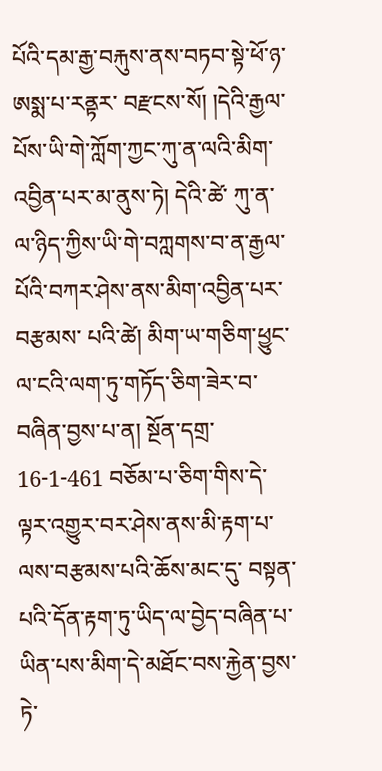པོའི་དམ་རྒྱ་བརྐུས་ནས་བཏབ་སྟེ་ཕོ་ཉ་ཨསྨ་པ་རནྟར་ བརྫངས་སོ། །དེའི་རྒྱལ་པོས་ཡི་གེ་ཀློག་ཀྱང་ཀུ་ན་ལའི་མིག་འབྱིན་པར་མ་ནུས་ཏེ། དེའི་ཚེ་ ཀུ་ན་ལ་ཉིད་ཀྱིས་ཡི་གེ་བཀླགས་བ་ན་རྒྱལ་པོའི་བཀར་ཤེས་ནས་མིག་འབྱིན་པར་བརྩམས་ པའི་ཚེ། མིག་ཡ་གཅིག་ཕྱུང་ལ་ངའི་ལག་ཏུ་གཏོད་ཅིག་ཟེར་བ་བཞིན་བྱས་པ་ན། སྔོན་དགྲ་ 16-1-461 བཅོམ་པ་ཅིག་གིས་དེ་ལྟར་འགྱུར་བར་ཤེས་ནས་མི་རྟག་པ་ལས་བརྩམས་པའི་ཆོས་མང་དུ་ བསྟན་པའི་དོན་རྟག་ཏུ་ཡིད་ལ་བྱེད་བཞིན་པ་ཡིན་པས་མིག་དེ་མཐོང་བས་རྐྱེན་བྱས་ཏེ་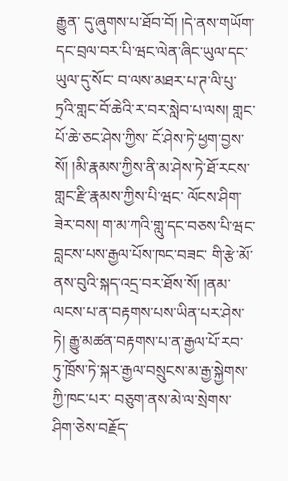རྒྱུན་ དུ་ཞུགས་པ་ཐོབ་བོ། །དེ་ནས་གཡོག་དང་བྲལ་བར་པི་ཝང་ལེན་ཞིང་ཡུལ་དང་ཡུལ་དུ་སོང་ བ་ལས་མཐར་པ་ཊ་ལི་པུ་ཏྲའི་གླང་བོ་ཆེའི་ར་བར་སླེབ་པ་ལས། གླང་པོ་ཆེ་ཅང་ཤེས་ཀྱིས་ ངོ་ཤེས་ཏེ་ཕྱག་བྱས་སོ། །མི་རྣམས་ཀྱིས་ནི་མ་ཤེས་ཏེ་ཐོ་རངས་གླང་རྫི་རྣམས་ཀྱིས་པི་ཝང་ ལོངས་ཤིག་ཟེར་བས། ག་མ་ཀའི་གླུ་དང་བཅས་པི་ཝང་བླངས་པས་རྒྱལ་པོས་ཁང་བཟང་ གི་རྩེ་མོ་ནས་བུའི་སྐད་འདྲ་བར་ཐོས་སོ། །ནམ་ལངས་པ་ན་བརྟགས་པས་ཡིན་པར་ཤེས་ཏེ། རྒྱུ་མཚན་བརྟགས་པ་ན་རྒྱལ་པོ་རབ་ཏུ་ཁྲོས་ཏེ་སྐར་རྒྱལ་བསྲུངས་མ་རྒྱ་སྐྱེགས་ཀྱི་ཁང་པར་ བཅུག་ནས་མེ་ལ་སྲེགས་ཤིག་ཅེས་བརྗོད་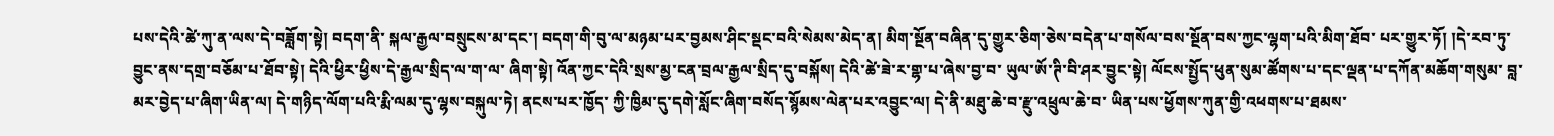པས་དེའི་ཚེ་ཀུ་ན་ལས་དེ་བཟློག་སྟེ། བདག་ནི་ སྐལ་རྒྱལ་བསྲུངས་མ་དང་། བདག་གི་བུ་ལ་མཉམ་པར་བྱམས་ཤིང་སྡང་བའི་སེམས་མེད་ན། མིག་སྔོན་བཞིན་དུ་གྱུར་ཅིག་ཅེས་བདེན་པ་གསོལ་བས་སྔོན་བས་ཀྱང་ལྷག་པའི་མིག་ཐོབ་ པར་གྱུར་ཏོ། །དེ་རབ་ཏུ་བྱུང་ནས་དགྲ་བཅོམ་པ་ཐོབ་སྟེ། དེའི་ཕྱིར་ཕྱིས་དེ་རྒྱལ་སྲིད་ལ་ག་ལ་ ཞིག་སྟེ། འོན་ཀྱང་དེའི་སྲས་མྱ་ངན་བྲལ་རྒྱལ་སྲིད་དུ་བསྐོས། དེའི་ཚེ་ཟེ་ར་གྷ་པ་ཞེས་བྱ་བ་ ཡུལ་ཨོ་ཊི་བི་ཤར་བྱུང་སྟེ། ལོངས་སྤྱོད་ཕུན་སུམ་ཚོགས་པ་དང་ལྡན་པ་དཀོན་མཆོག་གསུམ་ བླ་མར་བྱེད་པ་ཞིག་ཡིན་ལ། དེ་གཉིད་ལོག་པའི་རྨི་ལམ་དུ་ལྷས་བསྐུལ་ཏེ། ནངས་པར་ཁྱོད་ ཀྱི་ཁྱིམ་དུ་དགེ་སློང་ཞིག་བསོད་སྙོམས་ལེན་པར་འབྱུང་ལ། དེ་ནི་མཐུ་ཆེ་བ་རྫུ་འཕྲུལ་ཆེ་བ་ ཡིན་པས་ཕྱོགས་ཀུན་གྱི་འཕགས་པ་ཐམས་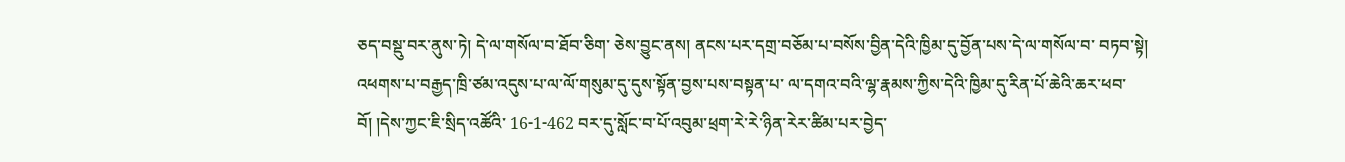ཅད་བསྡུ་བར་ནུས་ཏེ། དེ་ལ་གསོལ་བ་ཐོབ་ཅིག་ ཅེས་བྱུང་ནས། ནངས་པར་དགྲ་བཅོམ་པ་བསོས་བྱིན་དེའི་ཁྱིམ་དུ་བྱོན་པས་དེ་ལ་གསོལ་བ་ བཏབ་སྟེ། འཕགས་པ་བརྒྱད་ཁྲི་ཙམ་འདུས་པ་ལ་ལོ་གསུམ་དུ་དུས་སྟོན་བྱས་པས་བསྟན་པ་ ལ་དགའ་བའི་ལྷ་རྣམས་ཀྱིས་དེའི་ཁྱིམ་དུ་རིན་པོ་ཆེའི་ཆར་ཕབ་བོ། །དེས་ཀྱང་ཇི་སྲིད་འཚོའི་ 16-1-462 བར་དུ་སློང་བ་པོ་འབུམ་ཕྲག་རེ་རེ་ཉིན་རེར་ཚིམ་པར་བྱེད་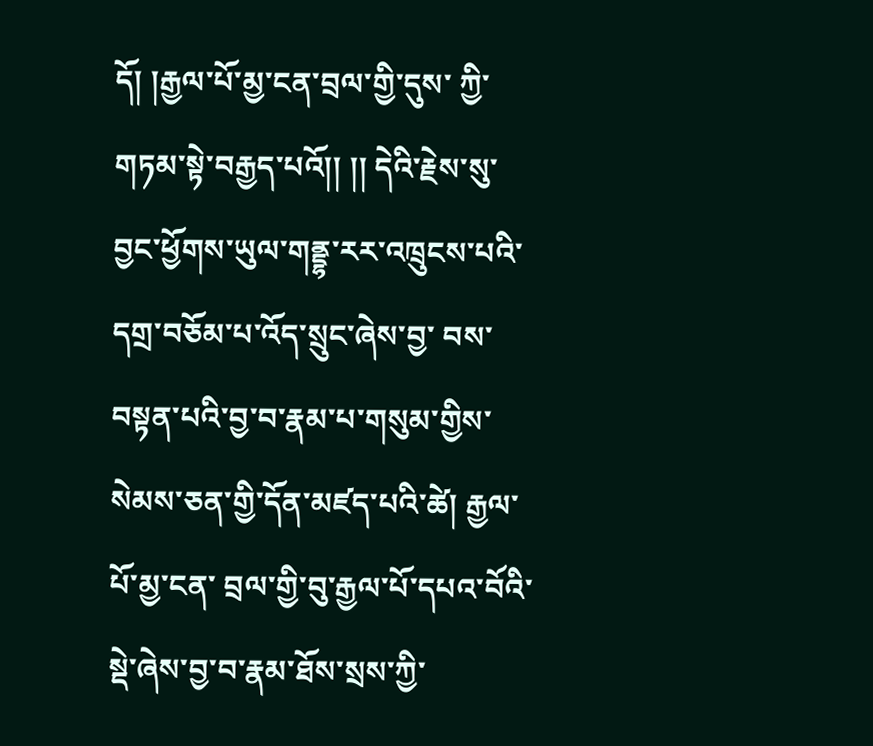དོ། །རྒྱལ་པོ་མྱ་ངན་བྲལ་གྱི་དུས་ ཀྱི་གཏམ་སྟེ་བརྒྱད་པའོ།། །། དེའི་རྗེས་སུ་བྱང་ཕྱོགས་ཡུལ་གནྡྷ་རར་འཁྲུངས་པའི་དགྲ་བཅོམ་པ་འོད་སྲུང་ཞེས་བྱ་ བས་བསྟན་པའི་བྱ་བ་རྣམ་པ་གསུམ་གྱིས་སེམས་ཅན་གྱི་དོན་མཛད་པའི་ཚེ། རྒྱལ་པོ་མྱ་ངན་ བྲལ་གྱི་བུ་རྒྱལ་པོ་དཔའ་བོའི་སྡེ་ཞེས་བྱ་བ་རྣམ་ཐོས་སྲས་ཀྱི་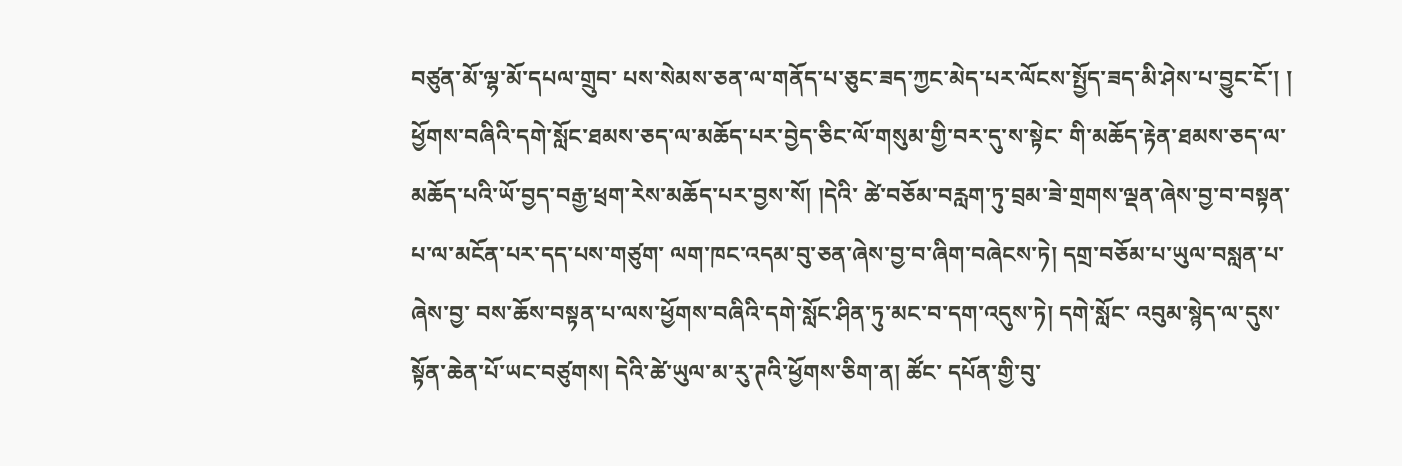བཙུན་མོ་ལྷ་མོ་དཔལ་གྲུབ་ པས་སེམས་ཅན་ལ་གནོད་པ་ཅུང་ཟད་ཀྱང་མེད་པར་ལོངས་སྤྱོད་ཟད་མི་ཤེས་པ་བྱུང་ངོ་། ། ཕྱོགས་བཞིའི་དགེ་སློང་ཐམས་ཅད་ལ་མཆོད་པར་བྱེད་ཅིང་ལོ་གསུམ་གྱི་བར་དུ་ས་སྟེང་ གི་མཆོད་རྟེན་ཐམས་ཅད་ལ་མཆོད་པའི་ཡོ་བྱད་བརྒྱ་ཕྲག་རེས་མཆོད་པར་བྱས་སོ། །དེའི་ ཚེ་བཅོམ་བརླག་ཏུ་བྲམ་ཟེ་གྲགས་ལྡན་ཞེས་བྱ་བ་བསྟན་པ་ལ་མངོན་པར་དད་པས་གཙུག་ ལག་ཁང་འདམ་བུ་ཅན་ཞེས་བྱ་བ་ཞིག་བཞེངས་ཏེ། དགྲ་བཅོམ་པ་ཡུལ་བསླན་པ་ཞེས་བྱ་ བས་ཆོས་བསྟན་པ་ལས་ཕྱོགས་བཞིའི་དགེ་སློང་ཤིན་ཏུ་མང་བ་དག་འདུས་ཏེ། དགེ་སློང་ འབུམ་སྙེད་ལ་དུས་སྟོན་ཆེན་པོ་ཡང་བཙུགས། དེའི་ཚེ་ཡུལ་མ་རུ་ཊའི་ཕྱོགས་ཅིག་ན། ཚོང་ དཔོན་གྱི་བུ་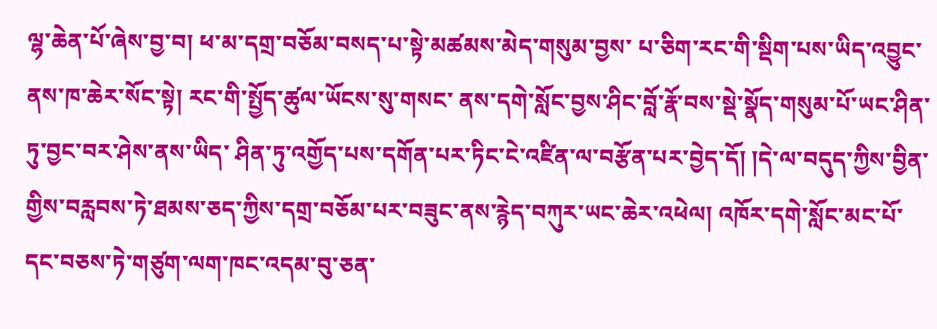ལྷ་ཆེན་པོ་ཞེས་བྱ་བ། ཕ་མ་དགྲ་བཅོམ་བསད་པ་སྟེ་མཚམས་མེད་གསུམ་བྱས་ པ་ཅིག་རང་གི་སྡིག་པས་ཡིད་འབྱུང་ནས་ཁ་ཆེར་སོང་སྟེ། རང་གི་སྤྱོད་ཚུལ་ཡོངས་སུ་གསང་ ནས་དགེ་སློང་བྱས་ཤིང་བློ་རྣོ་བས་སྡེ་སྣོད་གསུམ་པོ་ཡང་ཤིན་ཏུ་བྱང་བར་ཤེས་ནས་ཡིད་ ཤིན་ཏུ་འགྱོད་པས་དགོན་པར་ཏིང་ངེ་འཛིན་ལ་བརྩོན་པར་བྱེད་དོ། །དེ་ལ་བདུད་ཀྱིས་བྱིན་ གྱིས་བརླབས་ཏེ་ཐམས་ཅད་ཀྱིས་དགྲ་བཅོམ་པར་བཟུང་ནས་རྙེད་བཀུར་ཡང་ཆེར་འཕེལ། འཁོར་དགེ་སློང་མང་པོ་དང་བཅས་ཏེ་གཙུག་ལག་ཁང་འདམ་བུ་ཅན་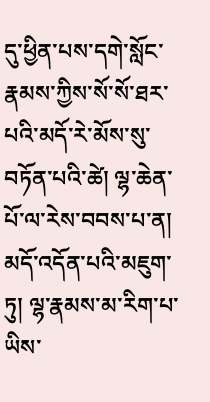དུ་ཕྱིན་པས་དགེ་སློང་ རྣམས་ཀྱིས་སོ་སོ་ཐར་པའི་མདོ་རེ་མོས་སུ་བཏོན་པའི་ཚེ། ལྷ་ཆེན་པོ་ལ་རེས་བབས་པ་ན། མདོ་འདོན་པའི་མཇུག་ཏུ། ལྷ་རྣམས་མ་རིག་པ་ཡིས་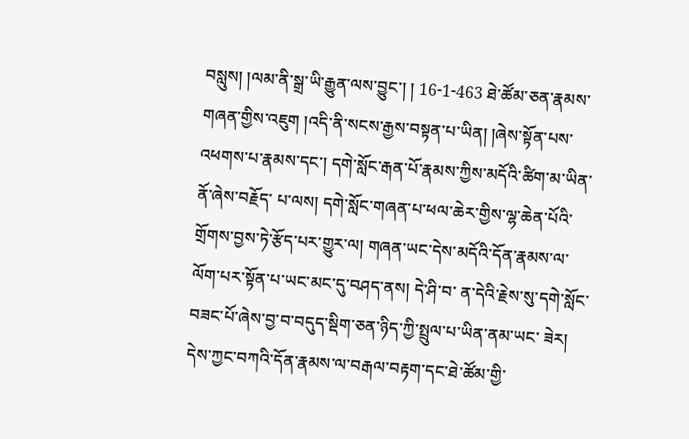བསླུས། །ལམ་ནི་སྒྲ་ཡི་རྒྱུན་ལས་བྱུང་། ། 16-1-463 ཐེ་ཚོམ་ཅན་རྣམས་གཞན་གྱིས་འཇུག །འདི་ནི་སངས་རྒྱས་བསྟན་པ་ཡིན། །ཞེས་སྟོན་པས་ འཕགས་པ་རྣམས་དང་། དགེ་སློང་རྒན་པོ་རྣམས་ཀྱིས་མདོའི་ཚིག་མ་ཡིན་ནོ་ཞེས་བརྗོད་ པ་ལས། དགེ་སློང་གཞན་པ་ཕལ་ཆེར་གྱིས་ལྷ་ཆེན་པོའི་གྲོགས་བྱས་ཏེ་རྩོད་པར་གྱུར་ལ། གཞན་ཡང་དེས་མདོའི་དོན་རྣམས་ལ་ལོག་པར་སྟོན་པ་ཡང་མང་དུ་བཤད་ནས། དེ་ཤི་བ་ ན་དེའི་རྗེས་སུ་དགེ་སློང་བཟང་པོ་ཞེས་བྱ་བ་བདུད་སྡིག་ཅན་ཉིད་ཀྱི་སྤྲུལ་པ་ཡིན་ནམ་ཡང་ ཟེར། དེས་ཀྱང་བཀའི་དོན་རྣམས་ལ་བརྒལ་བརྟག་དང་ཐེ་ཚོམ་གྱི་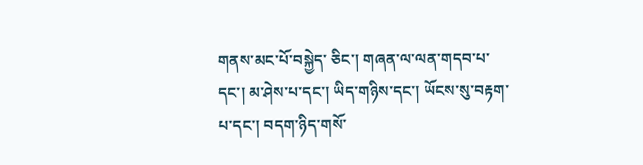གནས་མང་པོ་བསྐྱེད་ ཅིང་། གཞན་ལ་ལན་གདབ་པ་དང་། མ་ཤེས་པ་དང་། ཡིད་གཉིས་དང་། ཡོངས་སུ་བརྟག་ པ་དང་། བདག་ཉིད་གསོ་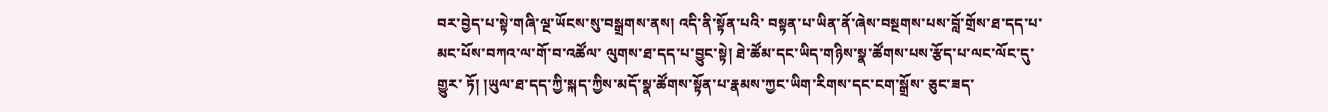བར་བྱེད་པ་སྟེ་གཞི་ལྔ་ཡོངས་སུ་བསྒྲགས་ནས། འདི་ནི་སྟོན་པའི་ བསྟན་པ་ཡིན་ནོ་ཞེས་བསྔགས་པས་བློ་གྲོས་ཐ་དད་པ་མང་པོས་བཀའ་ལ་གོ་བ་འཚོལ་ ལུགས་ཐ་དད་པ་བྱུང་སྟེ། ཐེ་ཚོམ་དང་ཡིད་གཉིས་སྣ་ཚོགས་པས་རྩོད་པ་ལང་ལོང་དུ་གྱུར་ ཏོ། །ཡུལ་ཐ་དད་ཀྱི་སྐད་ཀྱིས་མདོ་སྣ་ཚོགས་སྟོན་པ་རྣམས་ཀྱང་ཡིག་རིགས་དང་ངག་སྒྲོས་ ཅུང་ཟད་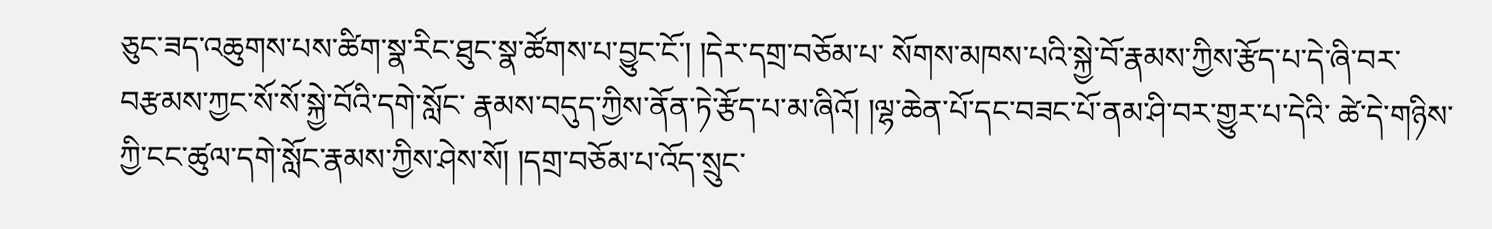ཅུང་ཟད་འཆུགས་པས་ཚིག་སྣ་རིང་ཐུང་སྣ་ཚོགས་པ་བྱུང་ངོ་། །དེར་དགྲ་བཅོམ་པ་ སོགས་མཁས་པའི་སྐྱེ་བོ་རྣམས་ཀྱིས་རྩོད་པ་དེ་ཞི་བར་བརྩམས་ཀྱང་སོ་སོ་སྐྱེ་བོའི་དགེ་སློང་ རྣམས་བདུད་ཀྱིས་ནོན་ཏེ་རྩོད་པ་མ་ཞིའོ། །ལྷ་ཆེན་པོ་དང་བཟང་པོ་ནམ་ཤི་བར་གྱུར་པ་དེའི་ ཚེ་དེ་གཉིས་ཀྱི་ངང་ཚུལ་དགེ་སློང་རྣམས་ཀྱིས་ཤེས་སོ། །དགྲ་བཅོམ་པ་འོད་སྲུང་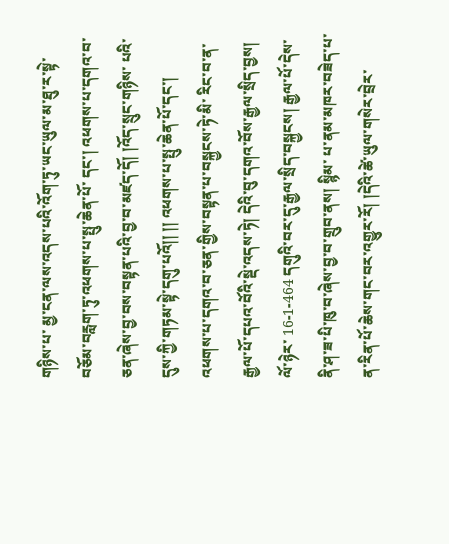གཉིས་པ་ མྱ་ངན་ལས་འདས་པའི་འོག་ཏུ་ཡང་ཡུལ་མ་ཐུ་ར་སྟེ་བཅོམ་བརླག་ཏུ་འཕགས་པ་སྤུ་ཆེན་པོ་ དང་། འཕགས་པ་དགའ་བ་ཅན་ཞེས་བྱ་བས་བསྟན་པའི་བྱ་བ་མཛད་དོ། །འོད་སྲུང་གཉིས་ པའི་དུས་ཀྱི་གཏམ་སྟེ་དགུ་པའོ།། །། འཕགས་པ་སྤུ་ཆེན་པོ་དང་། འཕགས་པ་དགའ་བ་ཅན་གྱིས་བསྟན་པ་བསྐྱངས་ཏེ་མི་ རིང་བ་ན་རྒྱལ་པོ་དཔའ་བོའི་སྡེ་འདས་ཏེ། དེའི་བུ་དགའ་བོས་རྒྱལ་སྲིད་བྱས། ལོ་ཉེར་ 16-1-464 དགུའི་བར་དུ་རྒྱལ་སྲིད་བསྐྱངས། རྒྱལ་པོ་དེས་ནི་ཤ་ཟ་པི་ཁུ་བ་ཞེས་བྱ་བ་གྲུབ་ནས། སྙིམ་ པ་ནམ་མཁར་བཟེད་པ་ན་རིན་པོ་ཆེས་གང་བར་འགྱུར་རོ། །དེའི་ཚེ་ཡུལ་གསེར་བྲེར་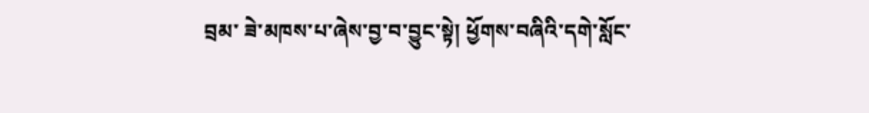བྲམ་ ཟེ་མཁས་པ་ཞེས་བྱ་བ་བྱུང་སྟེ། ཕྱོགས་བཞིའི་དགེ་སློང་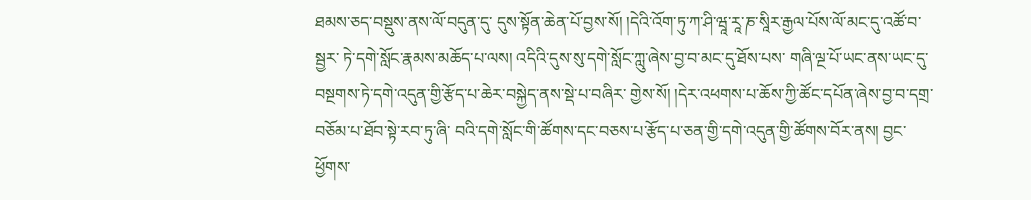ཐམས་ཅད་བསྡུས་ནས་ལོ་བདུན་དུ་ དུས་སྟོན་ཆེན་པོ་བྱས་སོ། །དེའི་འོག་ཏུ་ཀ་ཤི་ཝཱ་རཱ་ཎ་སཱིར་རྒྱལ་པོས་ལོ་མང་དུ་འཚོ་བ་སྦྱར་ ཏེ་དགེ་སློང་རྣམས་མཆོད་པ་ལས། འདིའི་དུས་སུ་དགེ་སློང་ཀླུ་ཞེས་བྱ་བ་མང་དུ་ཐོས་པས་ གཞི་ལྔ་པོ་ཡང་ནས་ཡང་དུ་བསྔགས་ཏེ་དགེ་འདུན་གྱི་རྩོད་པ་ཆེར་བསྐྱེད་ནས་སྡེ་པ་བཞིར་ གྱེས་སོ། །དེར་འཕགས་པ་ཆོས་ཀྱི་ཚོང་དཔོན་ཞེས་བྱ་བ་དགྲ་བཅོམ་པ་ཐོབ་སྟེ་རབ་ཏུ་ཞི་ བའི་དགེ་སློང་གི་ཚོགས་དང་བཅས་པ་རྩོད་པ་ཅན་གྱི་དགེ་འདུན་གྱི་ཚོགས་བོར་ནས། བྱང་ ཕྱོགས་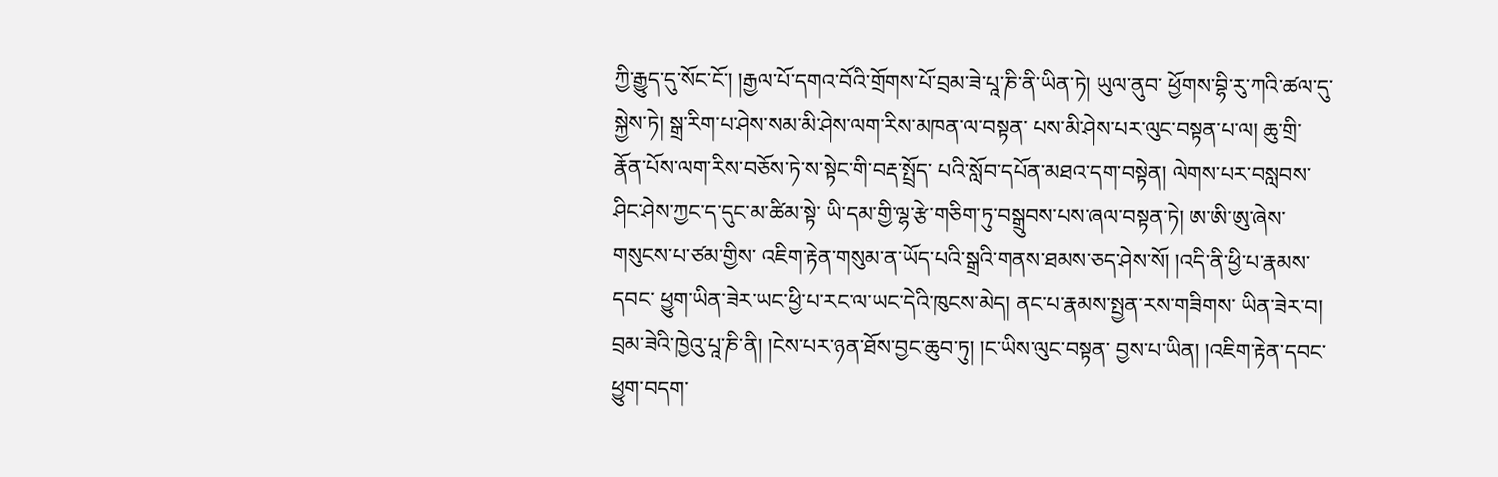ཀྱི་རྒྱུད་དུ་སོང་ངོ་། །རྒྱལ་པོ་དགའ་བོའི་གྲོགས་པོ་བྲམ་ཟེ་པཱ་ཎི་ནི་ཡིན་ཏེ། ཡུལ་ནུབ་ ཕྱོགས་བྷི་རུ་ཀའི་ཚལ་དུ་སྐྱེས་ཏེ། སྒྲ་རིག་པ་ཤེས་སམ་མི་ཤེས་ལག་རིས་མཁན་ལ་བསྟན་ པས་མི་ཤེས་པར་ལུང་བསྟན་པ་ལ། ཆུ་གྲི་རྣོན་པོས་ལག་རིས་བཅོས་ཏེ་ས་སྟེང་གི་བརྡ་སྤྲོད་ པའི་སློབ་དཔོན་མཐའ་དག་བསྟེན། ལེགས་པར་བསླབས་ཤིང་ཤེས་ཀྱང་ད་དུང་མ་ཚིམ་སྟེ་ ཡི་དམ་གྱི་ལྷ་རྩེ་གཅིག་ཏུ་བསྒྲུབས་པས་ཞལ་བསྟན་ཏེ། ཨ་ཨི་ཨུ་ཞེས་གསུངས་པ་ཙམ་གྱིས་ འཇིག་རྟེན་གསུམ་ན་ཡོད་པའི་སྒྲའི་གནས་ཐམས་ཅད་ཤེས་སོ། །འདི་ནི་ཕྱི་པ་རྣམས་དབང་ ཕྱུག་ཡིན་ཟེར་ཡང་ཕྱི་པ་རང་ལ་ཡང་དེའི་ཁུངས་མེད། ནང་པ་རྣམས་སྤྱན་རས་གཟིགས་ ཡིན་ཟེར་བ། བྲམ་ཟེའི་ཁྱེའུ་པཱ་ཎི་ནི། །ངེས་པར་ཉན་ཐོས་བྱང་ཆུབ་ཏུ། །ང་ཡིས་ལུང་བསྟན་ བྱས་པ་ཡིན། །འཇིག་རྟེན་དབང་ཕྱུག་བདག་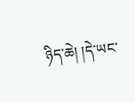ཉིད་ཆེ། །དེ་ཡང་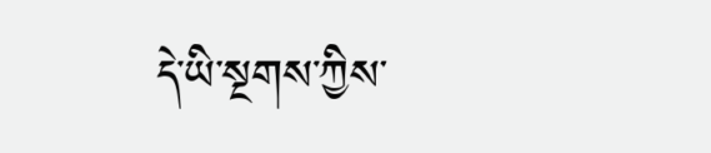དེ་ཡི་སྔགས་ཀྱིས་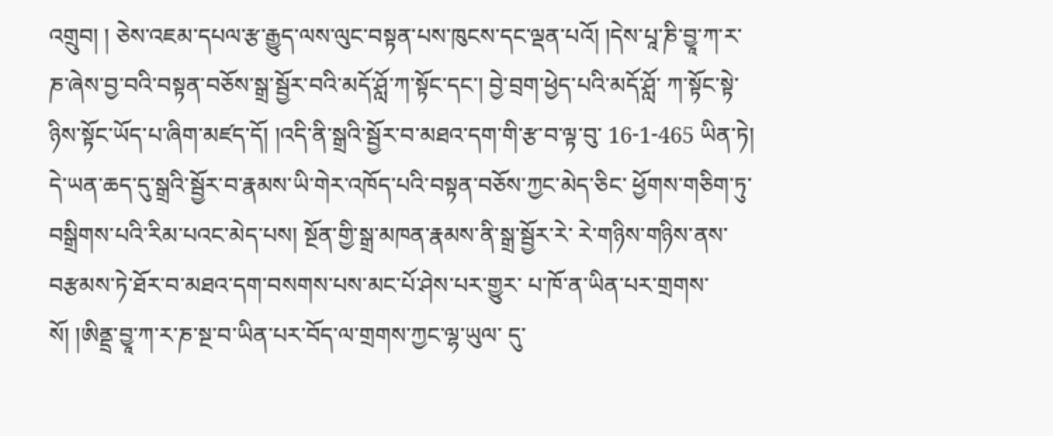འགྲུབ། ། ཅེས་འཇམ་དཔལ་རྩ་རྒྱུད་ལས་ལུང་བསྟན་པས་ཁུངས་དང་ལྡན་པའོ། །དེས་པཱ་ཎི་བྱཱ་ཀ་ར་ ཎ་ཞེས་བྱ་བའི་བསྟན་བཅོས་སྒྲ་སྦྱོར་བའི་མདོ་ཤློ་ཀ་སྟོང་དང་། བྱེ་བྲག་ཕྱེད་པའི་མདོ་ཤློ་ ཀ་སྟོང་སྟེ་ཉིས་སྟོང་ཡོད་པ་ཞིག་མཛད་དོ། །འདི་ནི་སྒྲའི་སྦྱོར་བ་མཐའ་དག་གི་རྩ་བ་ལྟ་བུ་ 16-1-465 ཡིན་ཏེ། དེ་ཡན་ཆད་དུ་སྒྲའི་སྦྱོར་བ་རྣམས་ཡི་གེར་འཁོད་པའི་བསྟན་བཅོས་ཀྱང་མེད་ཅིང་ ཕྱོགས་གཅིག་ཏུ་བསྒྲིགས་པའི་རིམ་པའང་མེད་པས། སྔོན་གྱི་སྒྲ་མཁན་རྣམས་ནི་སྒྲ་སྦྱོར་རེ་ རེ་གཉིས་གཉིས་ནས་བརྩམས་ཏེ་ཐོར་བ་མཐའ་དག་བསགས་པས་མང་པོ་ཤེས་པར་གྱུར་ པ་ཁོ་ན་ཡིན་པར་གྲགས་སོ། །ཨིནྡྲ་བྱཱ་ཀ་ར་ཎ་སྔ་བ་ཡིན་པར་བོད་ལ་གྲགས་ཀྱང་ལྷ་ཡུལ་ དུ་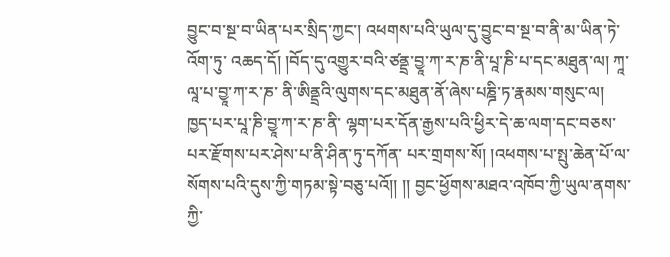བྱུང་བ་སྔ་བ་ཡིན་པར་སྲིད་ཀྱང་། འཕགས་པའི་ཡུལ་དུ་བྱུང་བ་སྔ་བ་ནི་མ་ཡིན་ཏེ་འོག་ཏུ་ འཆད་དོ། །བོད་དུ་འགྱུར་བའི་ཙནྡྲ་བྱཱ་ཀ་ར་ཎ་ནི་པཱ་ཎི་པ་དང་མཐུན་ལ། ཀཱ་ལཱ་པ་བྱཱ་ཀ་ར་ཎ་ ནི་ཨིནྡྲའི་ལུགས་དང་མཐུན་ནོ་ཞེས་པཎྜི་ཏ་རྣམས་གསུང་ལ། ཁྱད་པར་པཱ་ཎི་བྱཱ་ཀ་ར་ཎ་ནི་ ལྷག་པར་དོན་རྒྱས་པའི་ཕྱིར་དེ་ཆ་ལག་དང་བཅས་པར་རྫོགས་པར་ཤེས་པ་ནི་ཤིན་ཏུ་དཀོན་ པར་གྲགས་སོ། །འཕགས་པ་སྤུ་ཆེན་པོ་ལ་སོགས་པའི་དུས་ཀྱི་གཏམ་སྟེ་བཅུ་པའོ།། །། བྱང་ཕྱོགས་མཐའ་འཁོབ་ཀྱི་ཡུལ་ནགས་ཀྱི་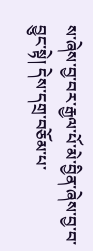ས་ཞེས་བྱ་བར་རྒྱལ་པོ་མེ་བྱིན་ཞེས་བྱ་བ་ བྱུང་སྟེ། དེས་དགྲ་བཅོམ་པ་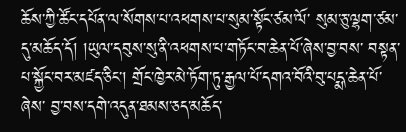ཆོས་ཀྱི་ཚོང་དཔོན་ལ་སོགས་པ་འཕགས་པ་སུམ་སྟོང་ཙམ་ལོ་ སུམ་ཅུ་ལྷག་ཙམ་དུ་མཆོད་དོ། །ཡུལ་དབུས་སུ་ནི་འཕགས་པ་གཏོང་བ་ཆེན་པོ་ཞེས་བྱ་བས་ བསྟན་པ་སྐྱོང་བར་མཛད་ཅིང་། གྲོང་ཁྱེར་མེ་ཏོག་ཏུ་རྒྱལ་པོ་དགའ་བོའི་བུ་པདྨ་ཆེན་པོ་ཞེས་ བྱ་བས་དགེ་འདུན་ཐམས་ཅད་མཆོད་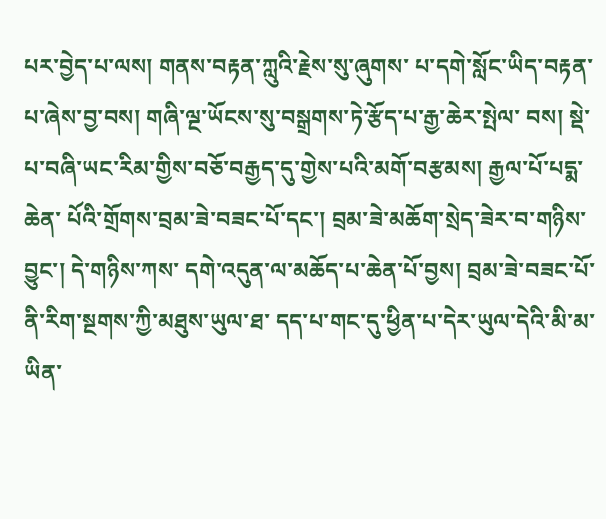པར་བྱེད་པ་ལས། གནས་བརྟན་ཀླུའི་རྗེས་སུ་ཞུགས་ པ་དགེ་སློང་ཡིད་བརྟན་པ་ཞེས་བྱ་བས། གཞི་ལྔ་ཡོངས་སུ་བསྒྲགས་ཏེ་རྩོད་པ་རྒྱ་ཆེར་སྤེལ་ བས། སྡེ་པ་བཞི་ཡང་རིམ་གྱིས་བཅོ་བརྒྱད་དུ་གྱེས་པའི་མགོ་བརྩམས། རྒྱལ་པོ་པདྨ་ཆེན་ པོའི་གྲོགས་བྲམ་ཟེ་བཟང་པོ་དང་། བྲམ་ཟེ་མཆོག་སྲེད་ཟེར་བ་གཉིས་བྱུང་། དེ་གཉིས་ཀས་ དགེ་འདུན་ལ་མཆོད་པ་ཆེན་པོ་བྱས། བྲམ་ཟེ་བཟང་པོ་ནི་རིག་སྔགས་ཀྱི་མཐུས་ཡུལ་ཐ་ དད་པ་གང་དུ་ཕྱིན་པ་དེར་ཡུལ་དེའི་མི་མ་ཡིན་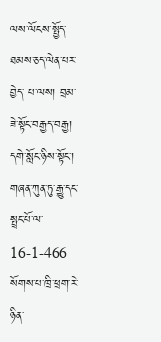ལས་ལོངས་སྤྱོད་ཐམས་ཅད་ལེན་པར་བྱེད་ པ་ལས། བྲམ་ཟེ་སྟོང་བརྒྱད་བརྒྱ། དགེ་སློང་ཉིས་སྟོང་། གཞན་ཀུན་ཏུ་རྒྱུ་དང་སྤྲང་པོ་ལ་ 16-1-466 སོགས་པ་ཁྲི་ཕྲག་རེ་ཉིན་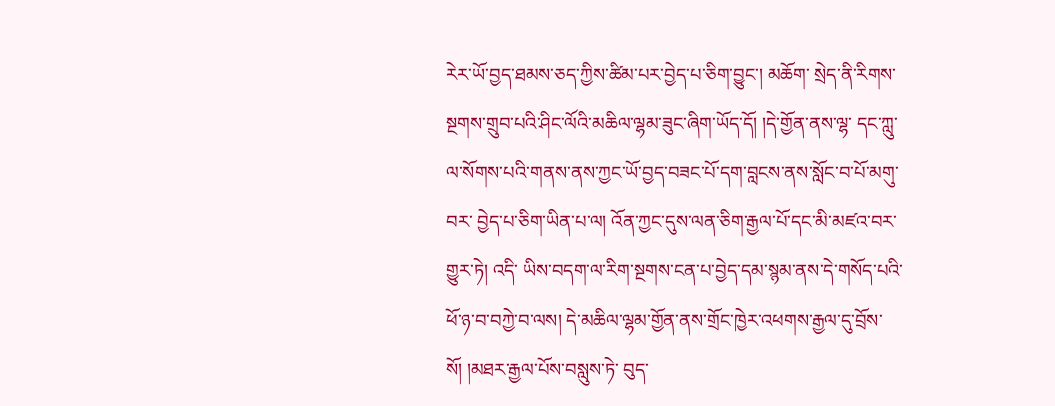རེར་ཡོ་བྱད་ཐམས་ཅད་ཀྱིས་ཚིམ་པར་བྱེད་པ་ཅིག་བྱུང་། མཆོག་ སྲེད་ནི་རིགས་སྔགས་གྲུབ་པའི་ཤིང་ལོའི་མཆིལ་ལྷམ་ཟུང་ཞིག་ཡོད་དོ། །དེ་གྱོན་ནས་ལྷ་ དང་ཀླུ་ལ་སོགས་པའི་གནས་ནས་ཀྱང་ཡོ་བྱད་བཟང་པོ་དག་བླངས་ནས་སློང་བ་པོ་མགུ་བར་ བྱེད་པ་ཅིག་ཡིན་པ་ལ། འོན་ཀྱང་དུས་ལན་ཅིག་རྒྱལ་པོ་དང་མི་མཛའ་བར་གྱུར་ཏེ། འདི་ ཡིས་བདག་ལ་རིག་སྔགས་ངན་པ་བྱེད་དམ་སྙམ་ནས་དེ་གསོད་པའི་ཕོ་ཉ་བ་བཀྱེ་བ་ལས། དེ་མཆིལ་ལྷམ་གྱོན་ནས་གྲོང་ཁྱེར་འཕགས་རྒྱལ་དུ་བྲོས་སོ། །མཐར་རྒྱལ་པོས་བསླུས་ཏེ་ བུད་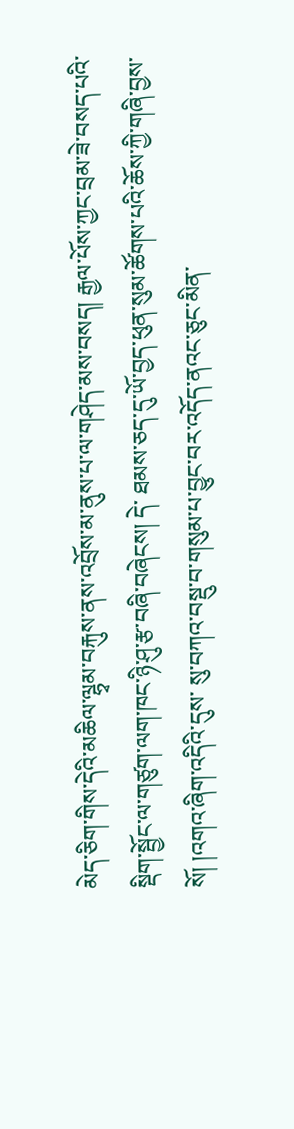མེད་ཅིག་གིས་དེའི་མཆིལ་ལྷྭམ་བརྐུས་ནས་འབྲོས་མ་ནུས་པ་ལ་གཤེད་མས་བསད། རྒྱལ་པོས་ཀྱང་བྲམ་ཟེ་བསད་པའི་སྡིག་སྦྱོང་ལ་གཙུག་ལག་ཁང་ཉི་ཤུ་རྩ་བཞི་བཞེངས། དེ་ ཐམས་ཅད་དུ་ཡོ་བྱད་ཕུན་སུམ་ཚོགས་པའི་ཆོས་ཀྱི་གཞི་བྱས་སོ། །འགའ་ཞིག་འདིའི་དུས་ སུ་བཀའ་བསྡུ་བ་གསུམ་པ་བྱུང་བར་འདོད་ནའང་ཅུང་མིན་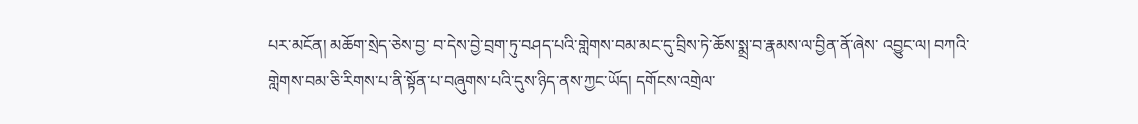པར་མངོན། མཆོག་སྲེད་ཅེས་བྱ་ བ་དེས་བྱེ་བྲག་ཏུ་བཤད་པའི་གླེགས་བམ་མང་དུ་བྲིས་ཏེ་ཆོས་སྨྲ་བ་རྣམས་ལ་བྱིན་ནོ་ཞེས་ འབྱུང་ལ། བཀའི་གླེགས་བམ་ཅི་རིགས་པ་ནི་སྟོན་པ་བཞུགས་པའི་དུས་ཉིད་ནས་ཀྱང་ཡོད། དགོངས་འགྲེལ་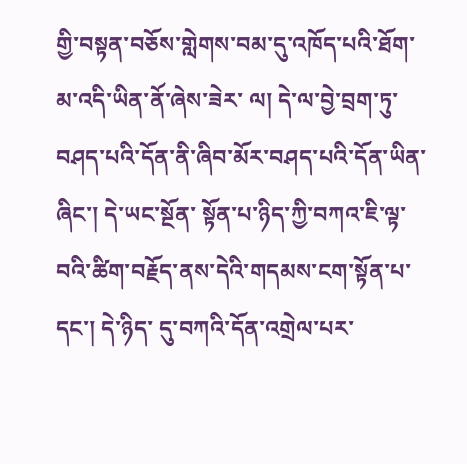གྱི་བསྟན་བཅོས་གླེགས་བམ་དུ་འཁོད་པའི་ཐོག་མ་འདི་ཡིན་ནོ་ཞེས་ཟེར་ ལ། དེ་ལ་བྱེ་བྲག་ཏུ་བཤད་པའི་དོན་ནི་ཞིབ་མོར་བཤད་པའི་དོན་ཡིན་ཞིང་། དེ་ཡང་སྔོན་ སྟོན་པ་ཉིད་ཀྱི་བཀའ་ཇི་ལྟ་བའི་ཚིག་བརྗོད་ནས་དེའི་གདམས་ངག་སྟོན་པ་དང་། དེ་ཉིད་ དུ་བཀའི་དོན་འགྲེལ་པར་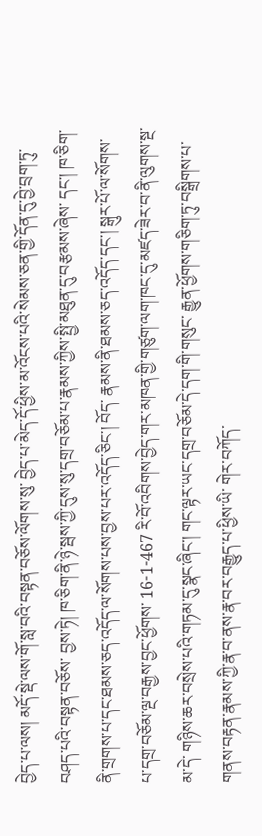བྱེད་པ་ལས། མདོ་སྡེ་ལས་གོ་སླ་བའི་བསྟན་བཅོས་ལོགས་སུ་ བྱེད་པ་མེད་དོ་ཕྱིས་མ་འོངས་པའི་སེམས་ཅན་གྱི་དོན་དུ་བྱེ་བྲག་ཏུ་བཤད་པའི་བསྟན་བཅོས་ བྱས་ཏེ། ཁ་ཅིག་ནི་ཉེ་སྦས་ཀྱི་དུས་སུ་དགྲ་བཅོམ་པ་རྣམས་ཀྱིས་སྤྱི་མཐུན་དུ་བརྩམས་ཞེས་ དང་། ཁ་ཅིག་ནི་གྲགས་པ་དང་ཐམས་ཅད་འདོད་ལ་སོགས་པས་བྱས་པར་འདོད་ཅིང་། བོད་ རྣམས་ནི་ཐམས་ཅད་འདོད་དང་། སྒུར་པོ་ལ་སོགས་པ་དགྲ་བཅོམ་ལྔ་བརྒྱས་བྱང་ཕྱོགས་ 16-1-467 རི་བོ་འབིགས་བྱེད་གར་མཁན་གྱི་གཙུག་ལག་ཁང་དུ་མཛད་ཟེར་བ་ནི་ལུགས་སྔ་མ་དེ་ གཉིས་ཆར་བསྲེས་པའི་གཏམ་དུ་སྣང་ཞིང་། གང་ལྟར་ཡང་དགྲ་བཅོམ་དེ་དག་གི་གསུང་ རྒྱུན་ཕྱོགས་གཅིག་ཏུ་བསྒྲིགས་པ་གནས་བརྟན་རྣམས་ཀྱི་རྣ་བ་ནས་རྣ་བར་བརྒྱུད་པ་ཕྱིས་ཡི་ གེར་བཀོད་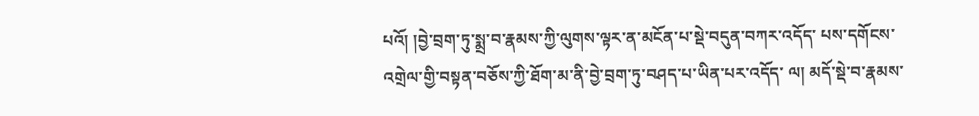པའོ། །བྱེ་བྲག་ཏུ་སྨྲ་བ་རྣམས་ཀྱི་ལུགས་ལྟར་ན་མངོན་པ་སྡེ་བདུན་བཀར་འདོད་ པས་དགོངས་འགྲེལ་གྱི་བསྟན་བཅོས་ཀྱི་ཐོག་མ་ནི་བྱེ་བྲག་ཏུ་བཤད་པ་ཡིན་པར་འདོད་ ལ། མདོ་སྡེ་བ་རྣམས་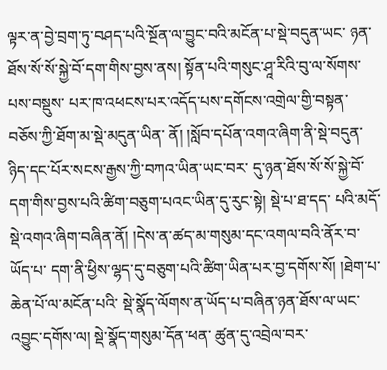ལྟར་ན་བྱེ་བྲག་ཏུ་བཤད་པའི་སྔོན་ལ་བྱུང་བའི་མངོན་པ་སྡེ་བདུན་ཡང་ ཉན་ཐོས་སོ་སོ་སྐྱེ་བོ་དག་གིས་བྱས་ནས། སྟོན་པའི་གསུང་ཤཱ་རིའི་བུ་ལ་སོགས་པས་བསྡུས་ པར་ཁ་འཕངས་པར་འདོད་པས་དགོངས་འགྲེལ་གྱི་བསྟན་བཅོས་ཀྱི་ཐོག་མ་སྡེ་མདུན་ཡིན་ ནོ། །སློབ་དཔོན་འགའ་ཞིག་ནི་སྡེ་བདུན་ཉིད་དང་པོར་སངས་རྒྱས་ཀྱི་བཀའ་ཡིན་ཡང་བར་ དུ་ཉན་ཐོས་སོ་སོ་སྐྱེ་བོ་དག་གིས་བྱས་པའི་ཚིག་བཅུག་པའང་ཡིན་དུ་རུང་སྟེ། སྡེ་པ་ཐ་དད་ པའི་མདོ་སྡེ་འགའ་ཞིག་བཞིན་ནོ། །དེས་ན་ཚད་མ་གསུམ་དང་འགལ་བའི་ནོར་བ་ཡོད་པ་ དག་ནི་ཕྱིས་ལྷད་དུ་བཅུག་པའི་ཚིག་ཡིན་པར་བྱ་དགོས་སོ། །ཐེག་པ་ཆེན་པོ་ལ་མངོན་པའི་ སྡེ་སྣོད་ལོགས་ན་ཡོད་པ་བཞིན་ཉན་ཐོས་ལ་ཡང་འབྱུང་དགོས་ལ། སྡེ་སྣོད་གསུམ་དོན་ཕན་ ཚུན་དུ་འབྲེལ་བར་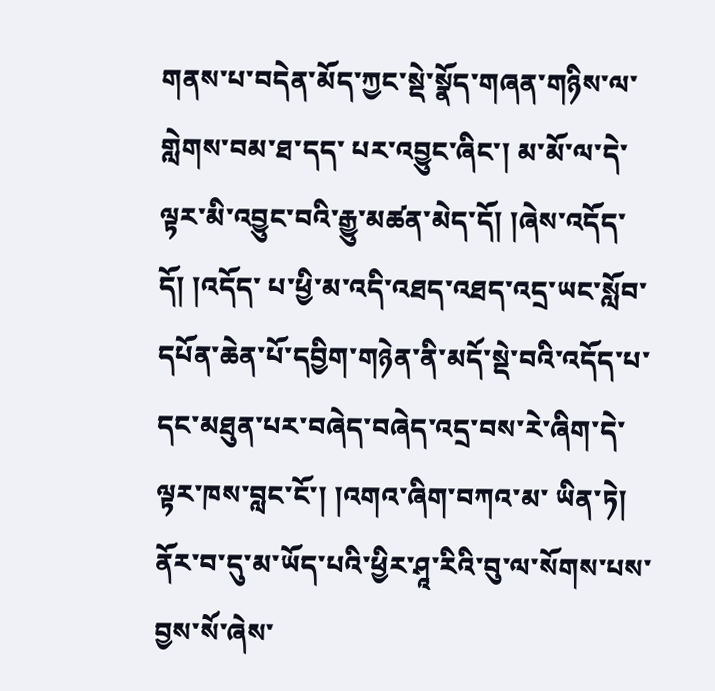གནས་པ་བདེན་མོད་ཀྱང་སྡེ་སྣོད་གཞན་གཉིས་ལ་གླེགས་བམ་ཐ་དད་ པར་འབྱུང་ཞིང་། མ་མོ་ལ་དེ་ལྟར་མི་འབྱུང་བའི་རྒྱུ་མཚན་མེད་དོ། །ཞེས་འདོད་དོ། །འདོད་ པ་ཕྱི་མ་འདི་འཐད་འཐད་འདྲ་ཡང་སློབ་དཔོན་ཆེན་པོ་དབྱིག་གཉེན་ནི་མདོ་སྡེ་བའི་འདོད་པ་ དང་མཐུན་པར་བཞེད་བཞེད་འདྲ་བས་རེ་ཞིག་དེ་ལྟར་ཁས་བླང་ངོ་། །འགའ་ཞིག་བཀའ་མ་ ཡིན་ཏེ། ནོར་བ་དུ་མ་ཡོད་པའི་ཕྱིར་ཤཱ་རིའི་བུ་ལ་སོགས་པས་བྱས་སོ་ཞེས་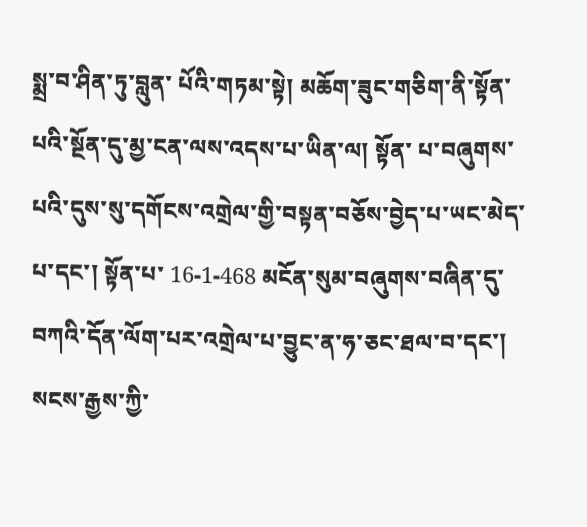སྨྲ་བ་ཤིན་ཏུ་བླུན་ པོའི་གཏམ་སྟེ། མཆོག་ཟུང་གཅིག་ནི་སྟོན་པའི་སྔོན་དུ་མྱ་ངན་ལས་འདས་པ་ཡིན་ལ། སྟོན་ པ་བཞུགས་པའི་དུས་སུ་དགོངས་འགྲེལ་གྱི་བསྟན་བཅོས་བྱེད་པ་ཡང་མེད་པ་དང་། སྟོན་པ་ 16-1-468 མངོན་སུམ་བཞུགས་བཞིན་དུ་བཀའི་དོན་ལོག་པར་འགྲེལ་པ་བྱུང་ན་ཧ་ཅང་ཐལ་བ་དང་། སངས་རྒྱས་ཀྱི་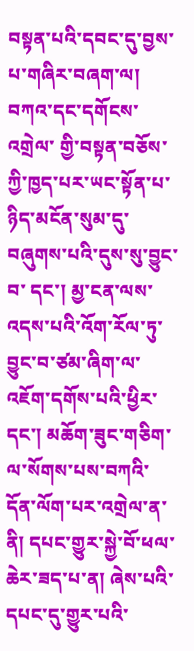བསྟན་པའི་དབང་དུ་བྱས་པ་གཞིར་བཞག་ལ། བཀའ་དང་དགོངས་འགྲེལ་ གྱི་བསྟན་བཅོས་ཀྱི་ཁྱད་པར་ཡང་སྟོན་པ་ཉིད་མངོན་སུམ་དུ་བཞུགས་པའི་དུས་སུ་བྱུང་བ་ དང་། མྱ་ངན་ལས་འདས་པའི་འོག་རོལ་ཏུ་བྱུང་བ་ཙམ་ཞིག་ལ་འཇོག་དགོས་པའི་ཕྱིར་དང་། མཆོག་ཟུང་གཅིག་ལ་སོགས་པས་བཀའི་དོན་ལོག་པར་འགྲེལ་ན་ནི། དཔང་གྱུར་སྐྱེ་བོ་ཕལ་ ཆེར་ཟད་པ་ན། ཞེས་པའི་དཔང་དུ་གྱུར་པའི་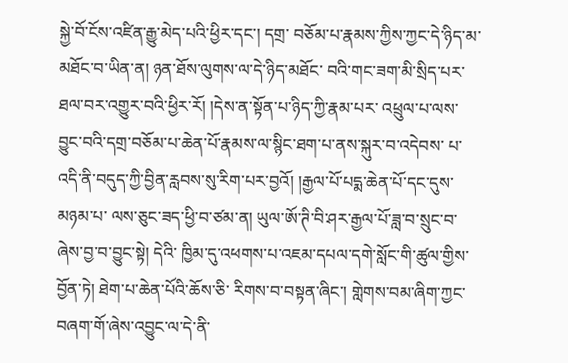སྐྱེ་བོ་ངོས་འཛིན་རྒྱུ་མེད་པའི་ཕྱིར་དང་། དགྲ་ བཅོམ་པ་རྣམས་ཀྱིས་ཀྱང་དེ་ཉིད་མ་མཐོང་བ་ཡིན་ན། ཉན་ཐོས་ལུགས་ལ་དེ་ཉིད་མཐོང་ བའི་གང་ཟག་མི་སྲིད་པར་ཐལ་བར་འགྱུར་བའི་ཕྱིར་རོ། །དེས་ན་སྟོན་པ་ཉིད་ཀྱི་རྣམ་པར་ འཕྲུལ་པ་ལས་བྱུང་བའི་དགྲ་བཅོམ་པ་ཆེན་པོ་རྣམས་ལ་སྙིང་ཐག་པ་ནས་སྐུར་བ་འདེབས་ པ་འདི་ནི་བདུད་ཀྱི་བྱིན་རླབས་སུ་རིག་པར་བྱའོ། །རྒྱལ་པོ་པདྨ་ཆེན་པོ་དང་དུས་མཉམ་པ་ ལས་ཅུང་ཟད་ཕྱི་བ་ཙམ་ན། ཡུལ་ཨོ་ཊི་བི་ཤར་རྒྱལ་པོ་ཟླ་བ་སྲུང་བ་ཞེས་བྱ་བ་བྱུང་སྟེ། དེའི་ ཁྱིམ་དུ་འཕགས་པ་འཇམ་དཔལ་དགེ་སློང་གི་ཚུལ་གྱིས་བྱོན་ཏེ། ཐེག་པ་ཆེན་པོའི་ཆོས་ཅི་ རིགས་བ་བསྟན་ཞིང་། གླེགས་བམ་ཞིག་ཀྱང་བཞག་གོ་ཞེས་འབྱུང་ལ་དེ་ནི་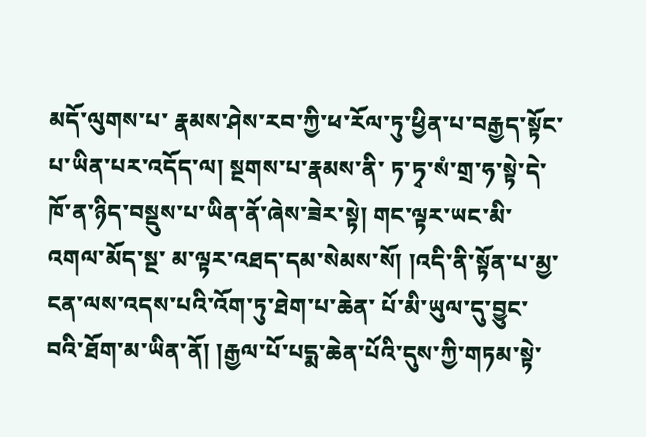མདོ་ལུགས་པ་ རྣམས་ཤེས་རབ་ཀྱི་ཕ་རོལ་ཏུ་ཕྱིན་པ་བརྒྱད་སྟོང་པ་ཡིན་པར་འདོད་ལ། སྔགས་པ་རྣམས་ནི་ ཏ་ཏྭ་སཾ་གྲ་ཧ་སྟེ་དེ་ཁོ་ན་ཉིད་བསྡུས་པ་ཡིན་ནོ་ཞེས་ཟེར་སྟེ། གང་ལྟར་ཡང་མི་འགལ་མོད་སྔ་ མ་ལྟར་འཐད་དམ་སེམས་སོ། །འདི་ནི་སྟོན་པ་མྱ་ངན་ལས་འདས་པའི་འོག་ཏུ་ཐེག་པ་ཆེན་ པོ་མི་ཡུལ་དུ་བྱུང་བའི་ཐོག་མ་ཡིན་ནོ། །རྒྱལ་པོ་པདྨ་ཆེན་པོའི་དུས་ཀྱི་གཏམ་སྟེ་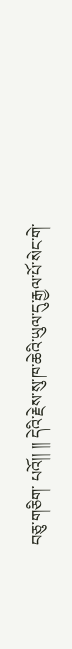བཅུ་གཅིག་ པའོ།། །། དེའི་རྗེས་སུ་ཁ་ཆེའི་ཡུལ་དུ་རྒྱལ་པོ་སེང་གེ་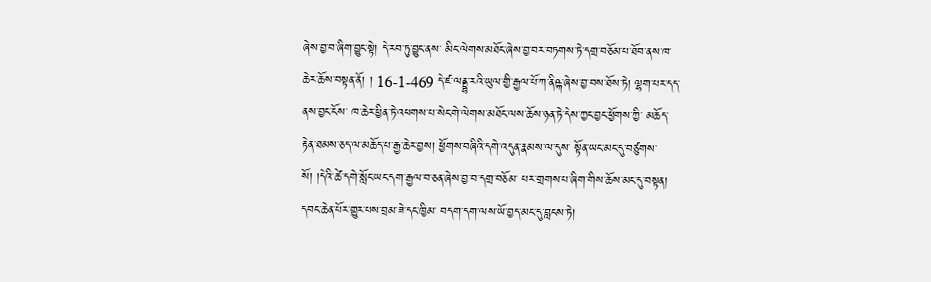ཞེས་བྱ་བ་ཞིག་བྱུང་སྟེ། དེ་རབ་ཏུ་བྱུང་ནས་ མིང་ལེགས་མཐོང་ཞེས་བྱ་བར་བཏགས་ཏེ་དགྲ་བཅོམ་པ་ཐོབ་ནས་ཁ་ཆེར་ཆོས་བསྟན་ནོ། ། 16-1-469 དེ་ཛ་ལནྡྷ་རའི་ཡུལ་གྱི་རྒྱལ་པོ་ཀ་ནིཥྐ་ཞེས་བྱ་བས་ཐོས་ཏེ། ལྷག་པར་དད་ནས་བྱང་ངོས་ ཁ་ཆེར་ཕྱིན་ཏེ་འཕགས་པ་སེང་གེ་ལེགས་མཐོང་ལས་ཆོས་ཉན་ཏེ་དེས་ཀྱང་བྱང་ཕྱོགས་ཀྱི་ མཆོད་རྟེན་ཐམས་ཅད་ལ་མཆོད་པ་རྒྱ་ཆེར་བྱས། ཕྱོགས་བཞིའི་དགེ་འདུན་རྣམས་ལ་དུས་ སྟོན་ཡང་མང་དུ་བཙུགས་སོ། །དེའི་ཚེ་དགེ་སློང་ཡང་དག་རྒྱལ་བ་ཅན་ཞེས་བྱ་བ་དགྲ་བཅོམ་ པར་གྲགས་པ་ཞིག་གིས་ཆོས་མང་དུ་བསྟན། དབང་ཆེན་པོར་གྱུར་པས་བྲམ་ཟེ་དང་ཁྱིམ་ བདག་དག་ལས་ཡོ་བྱད་མང་དུ་བླངས་ཏེ།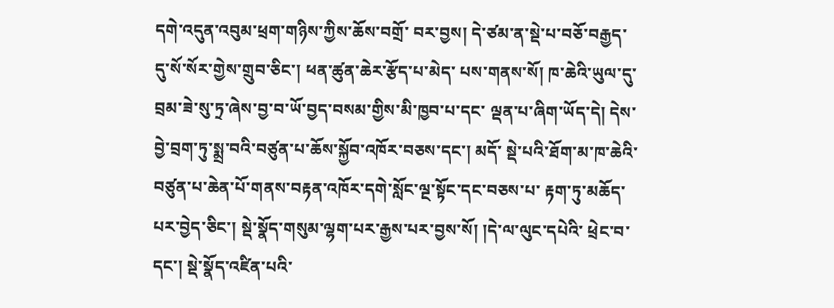དགེ་འདུན་འབུམ་ཕྲག་གཉིས་ཀྱིས་ཆོས་བགྲོ་ བར་བྱས། དེ་ཙམ་ན་སྡེ་པ་བཅོ་བརྒྱད་དུ་སོ་སོར་གྱེས་གྲུབ་ཅིང་། ཕན་ཚུན་ཆེར་རྩོད་པ་མེད་ པས་གནས་སོ། ཁ་ཆེའི་ཡུལ་དུ་བྲམ་ཟེ་སུ་ཏྲ་ཞེས་བྱ་བ་ཡོ་བྱད་བསམ་གྱིས་མི་ཁྱབ་པ་དང་ ལྡན་པ་ཞིག་ཡོད་དེ། དེས་བྱེ་བྲག་ཏུ་སྨྲ་བའི་བཙུན་པ་ཆོས་སྐྱོབ་འཁོར་བཅས་དང་། མདོ་ སྡེ་པའི་ཐོག་མ་ཁ་ཆེའི་བཙུན་པ་ཆེན་པོ་གནས་བརྟན་འཁོར་དགེ་སློང་ལྔ་སྟོང་དང་བཅས་པ་ རྟག་ཏུ་མཆོད་པར་བྱེད་ཅིང་། སྡེ་སྣོད་གསུམ་ལྷག་པར་རྒྱས་པར་བྱས་སོ། །དེ་ལ་ལུང་དཔེའི་ ཕྲེང་བ་དང་། སྡེ་སྣོད་འཛིན་པའི་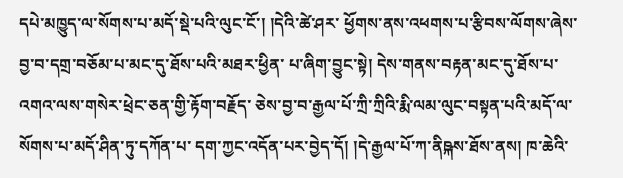དཔེ་མཁྱུད་ལ་སོགས་པ་མདོ་སྡེ་པའི་ལུང་ངོ་། །དེའི་ཚེ་ཤར་ ཕྱོགས་ནས་འཕགས་པ་རྩིབས་ལོགས་ཞེས་བྱ་བ་དགྲ་བཅོམ་པ་མང་དུ་ཐོས་པའི་མཐར་ཕྱིན་ པ་ཞིག་བྱུང་སྟེ། དེས་གནས་བརྟན་མང་དུ་ཐོས་པ་འགའ་ལས་གསེར་ཕྲེང་ཅན་གྱི་རྟོག་བརྗོད་ ཅེས་བྱ་བ་རྒྱལ་པོ་ཀྲི་ཀྲིའི་རྨི་ལམ་ལུང་བསྟན་པའི་མདོ་ལ་སོགས་པ་མདོ་ཤིན་ཏུ་དཀོན་པ་ དག་ཀྱང་འདོན་པར་བྱེད་དོ། །དེ་རྒྱལ་པོ་ཀ་ནིཥྐས་ཐོས་ནས། ཁ་ཆེའི་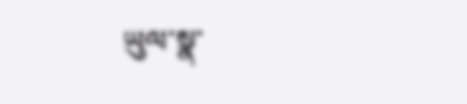ཡུལ་སྣ་